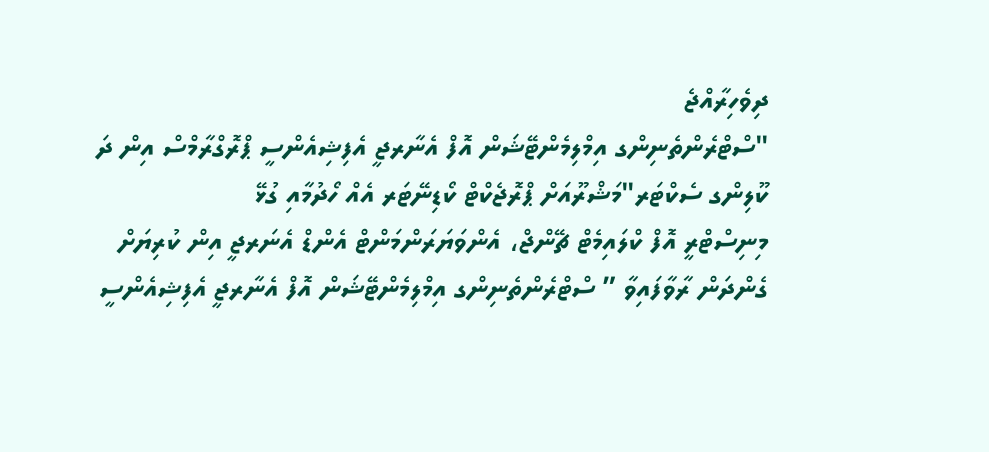ދިވެހިރާއްޖެ
"ސްޓްރެންތެނިންގ އިމްލިމެންޓޭޝަން އޮފް އެނާރޖީ އެފިޝިއެންސީ ޕްރޮގްރާމްސް އިން ދަ ކޫލިންގ ސެކްޓަރ"މަޝްރޫއަށް ޕްރޮޖެކްޓް ކޯޑިނޭޓަރ އެއް ހޯދުމާއި ގުޅޭ
މިނިސްޓްރީ އޮފް ކްލައިމެޓް ޗޭންޖް، އެންވަޔަރަންމަންޓް އެންޑް އެނަރޖީ އިން ކުރިޔަށް ގެންދަން ރާވާފައިވާ ” ސްޓްރެންތެނިންގ އިމްލިމެންޓޭޝަން އޮފް އެނާރޖީ އެފިޝިއެންސީ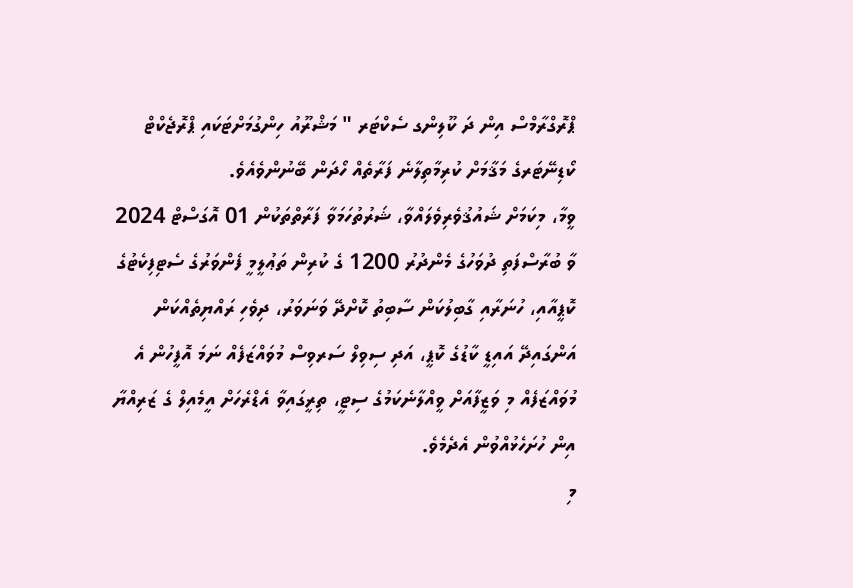ޕްރޮގްރާމްސް އިން ދަ ކޫލިންގ ސެކްޓަރ " މަޝްރޫއު ހިންގުމަށްޓަކައި ޕްރޮޖެކްޓް ކޯޑިނޭޓަރގެ މަޤާމަށް ކުރިމާތިލާނެ ފަރާތެއް ހޯދަން ބޭނުންވެއެވެ.
ވީމާ، މިކަމަށް ޝައުޤުވެރިވެލައްވާ، ޝަރުތުހަމަވާ ފަރާތްތަކުން 01 އޮގަސްޓް 2024 ވާ ބުރާސްފަތި ދުވަހުގެ މެންދުރު 1200 ގެ ކުރިން ތަޢުލީމީ ފެންވަރުގެ ސެޓިފިކެޓުގެ ކޮޕީއާއި، ހުނަރާއި ގާބިލުކަން ސާބިތު ކޮށްދޭ ވަނަވަރު، ދިވެހި ރައްޔިތެއްކަން އަންގައިދޭ އައިޑީ ކާޑުގެ ކޮޕީ، އަދި ސިވިލް ސަރވިސް މުވައްޒަފެއް ނަމަ އޮފީހުން އެ މުވައްޒަފެއް މި ވަޒީފާއަށް ވީއްލާނެކަމުގެ ސިޓީ، ތިރީގައިވާ އެޑްރެހަށް އީމެއިލް ގެ ޒަރިއްޔާ އިން ހުށަހެޅުއްވުން އެދެމެވެ.
މި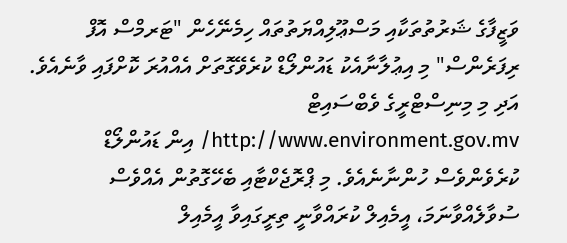ވަޒީފާގެ ޝަރުތުތަކާއި މަސްޢޫލިއްޔަތުތައް ހިމެނޭހެން "ޓަރމްސް އޮފް ރިފަރެންސް" މި އިޢުލާނާއެކު ޑައުންލޯޑް ކުރެވޭގޮތަށް އެއްއުރަ ކޮށްފައި ވާނެއެވެ. އަދި މި މިނިސްޓްރީގެ ވެބްސައިޓް http://www.environment.gov.mv/ އިން ޑައުންލޯޑް ކުރެވެންވެސް ހުންނާނެއެވެ. މި ޕްރޮޖެކްޓާއި ބެހޭގޮތުން އެއްވެސް ސުވާލެއްވާނަމަ، އީމެއިލް ކުރައްވާނީ ތިރީގައިވާ އީމެއިލް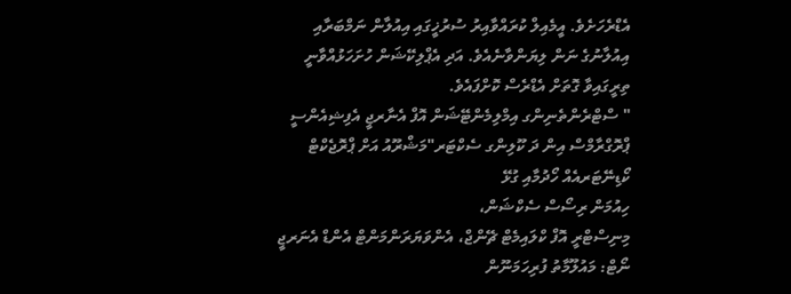އެޑްރެހަށެވެ. އީމެއިލް ކުރައްވާއިރު ސުރުޚީގައި އިއުލާން ނަމްބަރާއި އިއުލާނުގެ ނަން ލިޔަންވާނެއެވެ. އަދި އެޕްލިކޭޝަން ހުށަހަޅުއްވާނީ ތިރީގައިވާ ގޮތަށް އެޑްރެސް ކޮށްފައެވެ.
" ސްޓްރެންތެނިންގ އިމްލިމެންޓޭޝަން އޮފް އެނާރޖީ އެފިޝިއެންސީ ޕްރޮގްރާމްސް އިން ދަ ކޫލިންގ ސެކްޓަރ"މަޝްރޫއު އަށް ޕްރޮޖެކްޓް ކޯޑިނޭޓަރއެއް ހޯދުމާއި ގުޅޭ
ހިއުމަން ރިސޯސް ސެކްޝަން،
މިނިސްޓްރީ އޮފް ކްލައިމެޓް ޗޭންޖް، އެންވަޔަރަންމަންޓް އެންޑް އެނަރޖީ
ނޯޓް: މައުލޫމާތު ފުރިހަމަނޫން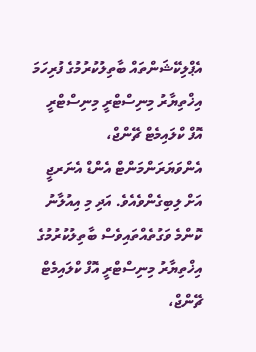އެޕްލިކޭޝަންތައް ބާތިލުކުރުމުގެ ފުރިހަމަ އިޚްތިޔާރު މިނިސްޓްރީ މިނިސްޓްރީ އޮފް ކްލައިމެޓް ޗޭންޖް، އެންވަޔަރަންމަންޓް އެންޑް އެނަރޖީ އަށް ލިބިގެންވެއެވެ. އަދި މި އިއުލާނު ކޮންމެ ވަގުތެއްތައިވެސް ބާތިލުކުރުމުގެ އިޚްތިޔާރު މިނިސްޓްރީ އޮފް ކްލައިމެޓް ޗޭންޖް،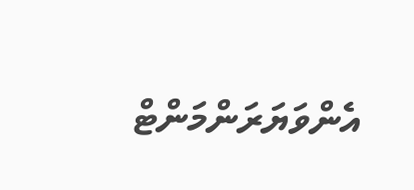އެންވަޔަރަންމަންޓް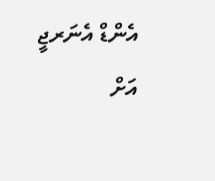އެންޑް އެނަރޖީ އަށް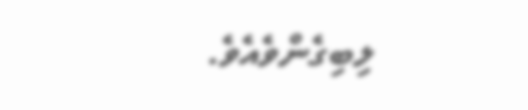ލިބިގެންވެއެވެ.